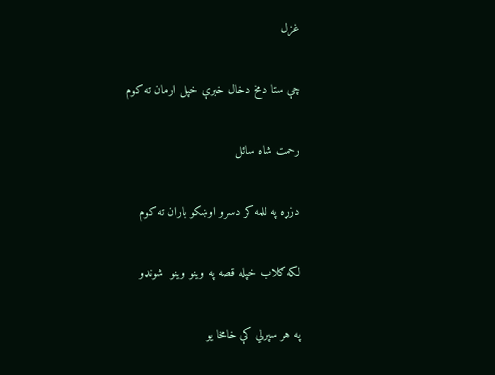غزل

چې ستا دمخ دخال خبرې خپل ارمان ته کوم

رحمت شاه سائل

دزړه په للمه کر دسرو اوښکو باران ته کوم

لکه ګلاب خپله قصه په وینو وینو  شونډو

په هر سپرلي کې خامخا یو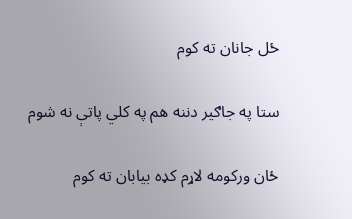ځل جانان ته کوم

ستا په جاګیر دننه هم په کلي پاتې نه شوم

ځان ورکومه لاړم کډه بیابان ته کوم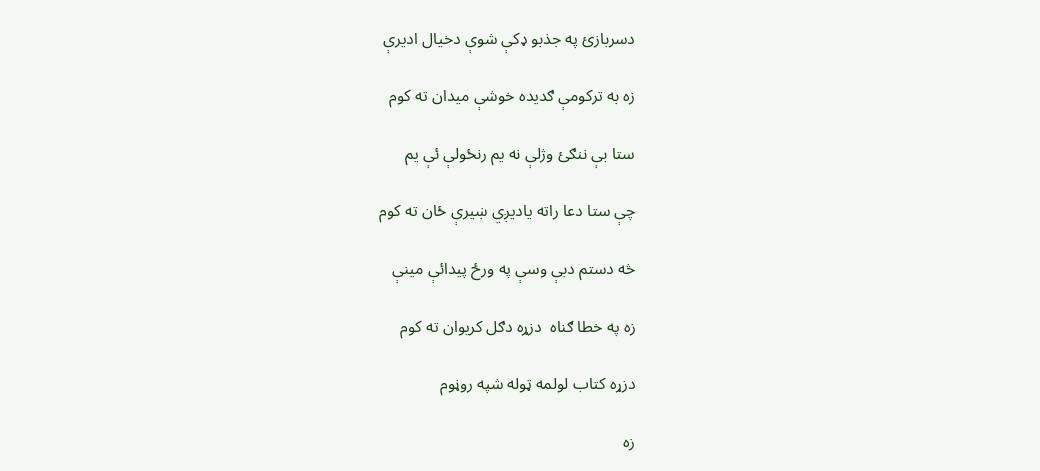دسربازئ په جذبو ډکې شوې دخیال ادیرې

زه به ترکومې ګدیده خوشې میدان ته کوم

ستا بې ننګئ وژلې نه یم رنځولې ئې یم

چې ستا دعا راته یادیږي ښیرې ځان ته کوم

څه دستم دبې وسې په ورځ پیدائې مینې

زه په خطا ګناه  دزړه دګل کریوان ته کوم

دزړه کتاب لولمه ټوله شپه روڼوم

زه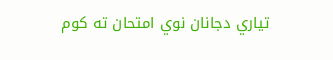تیاري دجانان نوي امتحان ته کوم